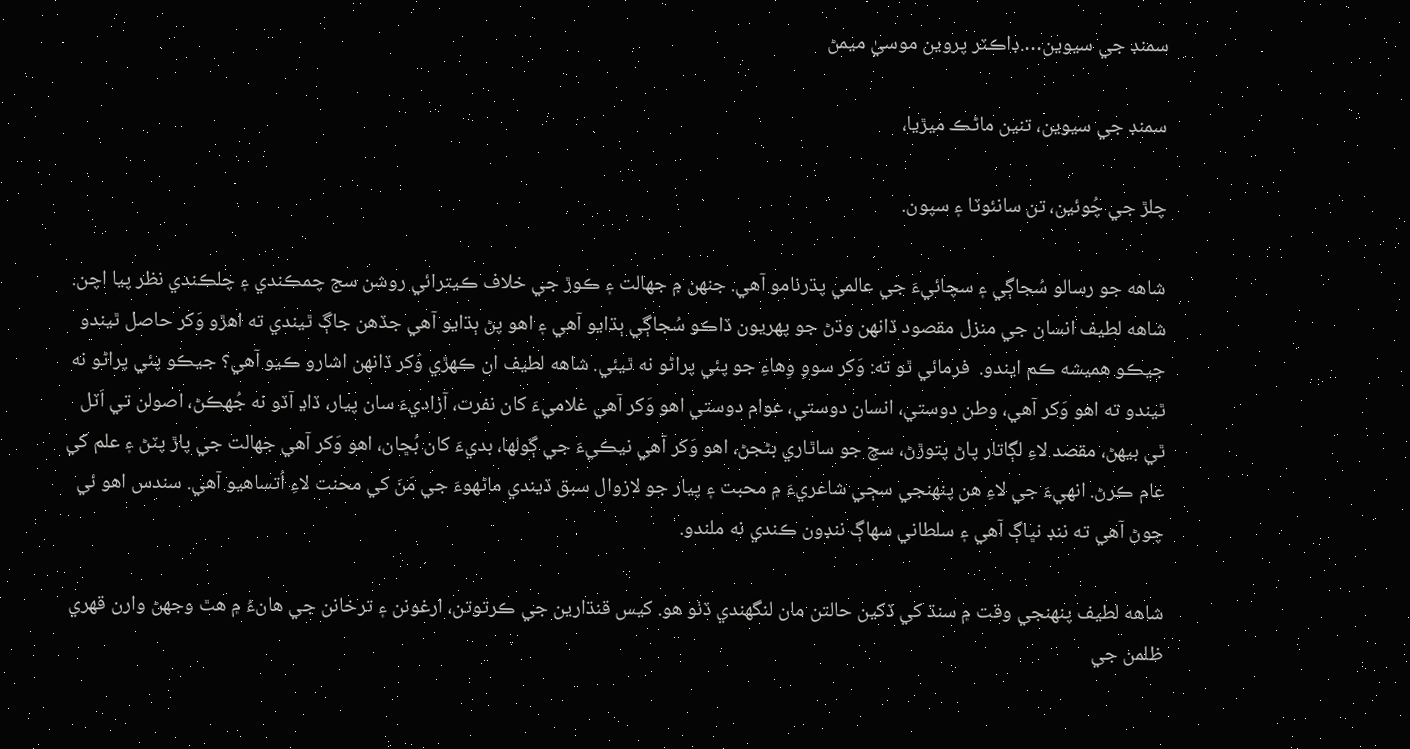سمنڊ جي سيوين….ڊاڪٽر پروين موسيٰ ميمڻ

سمنڊ جي سيوين، تنين ماڻڪ ميڙيا،

چلڙ جي چُوئين، تن سانئوٽا ۽ سپون.

شاهه جو رسالو سُجاڳي ۽ سچائيءَ جي عالمي پڌرنامو آهي. جنهن ۾ جهالت ۽ ڪوڙ جي خلاف ڪيترائي روشن سج چمڪندي ۽ چلڪندي نظر پيا اچن. شاهه لطيف انسان جي منزل مقصود ڏانهن وڌڻ جو پهريون ڏاڪو سُجاڳي ٻڌايو آهي ۽ اهو پڻ ٻڌايو آهي جڏهن جاڳ ٿيندي ته اهڙو وَکر حاصل ٿيندو جيڪو هميشه ڪم ايندو.  فرمائي ٿو ته: وَکر سووِ وِهاءِ جو پئي پراڻو نه ٿيئي. شاهه لطيف ان ڪهڙي وَکر ڏانهن اشارو ڪيو آهي؟ جيڪو پئي پراڻو نه ٿيندو ته اهو وَکر آهي، وطن دوستي، انسان دوستي، عوام دوستي اهو وَکر آهي غلاميءَ کان نفرت، آزاديءَ سان پيار، ڏاڍ آڏو نه جُهڪڻ، اصولن تي اَٽل ٿي بيهڻ، مقصد لاءِ لڳاتار پاڻ پتوڙڻ، سچ جو ساٿاري بڻجڻ، اهو وَکر آهي نيڪيءَ جي ڳولها، بديءَ کان بُڇان، اهو وَکر آهي جهالت جي پاڙ پٽڻ ۽ علم کي عام ڪرڻ. انهيءَ جي لاءِ هن پنهنجي سڄي شاعريءَ ۾ محبت ۽ پيار جو لازوال سبق ڏيندي ماڻهوءَ جي مَنَ کي محنت لاءِ اُتساهيو آهي. سندس اهو ئي چوڻ آهي ته ننڊ نڀاڳ آهي ۽ سلطاني سهاڳ ننڊون ڪندي نه ملندو.

شاهه لطيف پنهنجي وقت ۾ سنڌ کي ڏکين حالتن مان لنگهندي ڏٺو هو. کيس قنڌارين جي ڪرتوتن، ارغونن ۽ ترخانن جي هانءُ ۾ هٿ وجهڻ وارن قهري ظلمن جي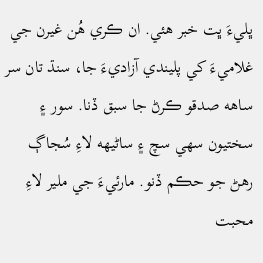ڀليءَ ڀت خبر هئي. ان ڪري هُن غيرن جي غلاميءَ کي پليندي آزاديءَ جا، سنڌ تان سر ساهه صدقو ڪرڻ جا سبق ڏنا. سور ۽ سختيون سهي سچ ۽ ساڻيهه لاءِ سُجاڳ رهڻ جو حڪم ڏنو. مارئيءَ جي ملير لاءِ محبت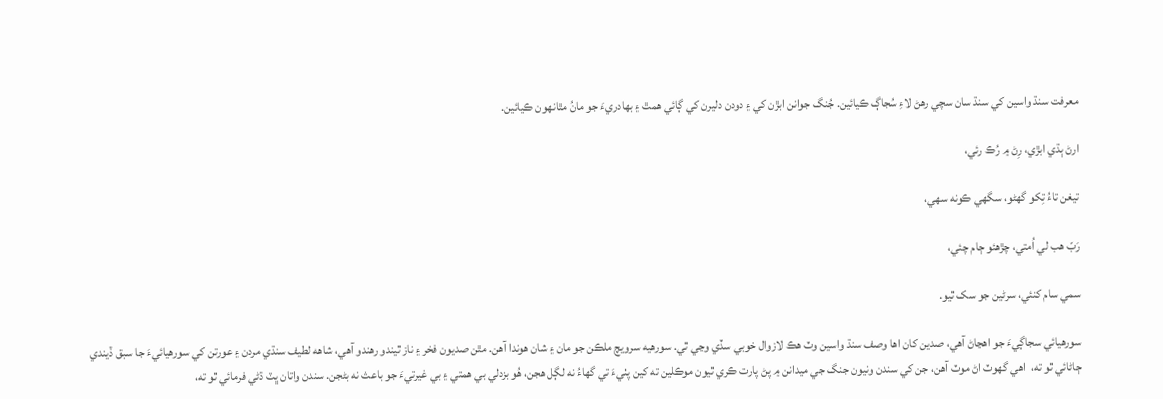معرفت سنڌ واسين کي سنڌ سان سچي رهڻ لاءِ سُجاڳ ڪيائين. جُنگ جوانن ابڙن کي ۽ دودن دليرن کي ڳائي همٿ ۽ بهادريءَ جو مانُ مٿانهون ڪيائين.

ارڻ ٻڌي ابڙي، رِڻ ۾ رُڪ رئي،

تيغن تاءُ تِکو گهڻو، سگهي ڪونه سهي،

رَبّ هب لي اُمتي، چڙهئو ڄام چئي،

سمي سام کنئي، سرڻين جو سک ٿيو.

سورهيائي سجاڳيءَ جو اهڃاڻ آهي، صدين کان اها وصف سنڌ واسين وٽ هڪ لازوال خوبي سڏي وڃي ٿي. سورهيه سرويچ ملڪن جو مان ۽ شان هوندا آهن. مٿن صديون فخر ۽ ناز ٿيندو رهندو آهي، شاهه لطيف سنڌي مردن ۽ عورتن کي سورهيائيءَ جا سبق ڏيندي ڄاڻائي ٿو ته،  اهي گهوٽ اڻ موٽ آهن، جن کي سندن ونيون جنگ جي ميدانن ۾ پڻ پارت ڪري ٿيون موڪلين ته کين پٺيءَ تي گهاءُ نه لڳل هجن، هُو بزدلي بي همتي ۽ بي غيرتيءَ جو باعث نه بڻجن. سندن واتان ڀٽ ڌڻي فرمائي ٿو ته،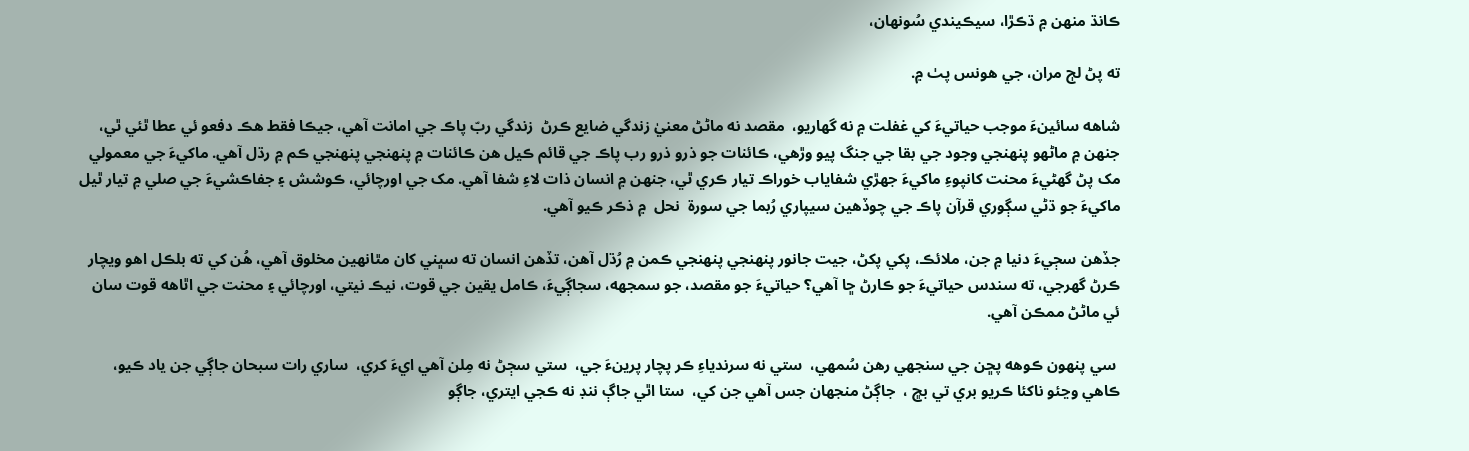ڪانڌ منهن ۾ ڌڪڙا، سيڪيندي سُونهان،

ته پڻ لڄ مران، جي هونس پٺ ۾.

شاهه سائينءَ موجب حياتيءَ کي غفلت ۾ نه گهاريو،  مقصد نه ماڻڻ معنيٰ زندگي ضايع ڪرڻ  زندگي ربّ پاڪ جي امانت آهي، جيڪا فقط هڪ دفعو ئي عطا ٿئي ٿي، جنهن ۾ ماڻهو پنهنجي وجود جي بقا جي جنگ پيو وڙهي، ڪائنات جو ذرو ذرو رب پاڪ جي قائم ڪيل هن ڪائنات ۾ پنهنجي پنهنجي ڪم ۾ رڌل آهي. ماکيءَ جي معمولي مک پڻ گهڻيءَ محنت کانپوءِ ماکيءَ جهڙي شفاياب خوراڪ تيار ڪري ٿي، جنهن ۾ انسان ذات لاءِ شفا آهي. مک جي اورچائي، ڪوشش ۽ جفاڪشيءَ جي صلي ۾ تيار ٿيل ماکيءَ جو ڌڻي سڳوري قرآن پاڪ جي چوڏهين سيپاري رُبما جي سورة  نحل  ۾ ذڪر ڪيو آهي.

جڏهن سڄيءَ دنيا ۾ جن، ملائڪ، پکي پکڻ، جيت جانور پنهنجي پنهنجي ڪمن ۾ رُڌل آهن، تڏهن انسان ته سڀني کان مٿانهين مخلوق آهي، هُن کي ته بلڪل اهو ويچار ڪرڻ گهرجي، ته سندس حياتيءَ جو ڪارڻ ڇا آهي؟ حياتيءَ جو مقصد، جو سمجهه، سجاڳيءَ، ڪامل يقين جي قوت، نيڪ نيتي، اورچائي ۽ محنت جي اٿاهه قوت سان ئي ماڻڻ ممڪن آهي.

 سي پنهون ڪوهه پڇن جي سنجهي رهن سُمهي،  ستي نه سرندياءِ ڪر پچار پرينءَ جي،  ستي سڄڻ نه مِلن آهي ايءَ کري،  ساري رات سبحان جاڳي جن ياد ڪيو،  ڪاهي وڃئو ناکئا ڪريو بري تي بڇ ،  جاڳڻ منجهان جس آهي جن کي،  ستا اٿي جاڳ ننڊ نه ڪجي ايتري، جاڳو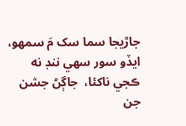جاڙيجا سما سک مَ سمهو،  ايڏو سور سهي ننڊ نه ڪجي ناکئا،  جاڳڻ جشن جن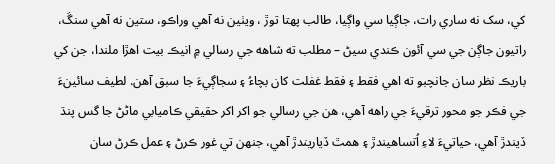کي، سک نه ساري رات، جاڳيا سي واڳيا، طالب پهتا توڙ ، ويٺين نه آهي وراڪو، ستين نه آهي سنڱ،  راتيون جاڳن جي سي آئون ڪندي سيڻ – مطلب ته شاهه جي رسالي ۾ انيڪ بيت اهڙا ملندا، جن کي باريڪ نظر سان جانچبو ته اهي فقط ۽ فقط غفلت کان بچاءُ ۽ سجاڳيءَ جا سبق آهن. لطيف سائينءَ جي فڪر جو محور ترقيءَ جي راهه آهي، هن جي رسالي جو اکر اکر حقيقي ڪاميابي ماڻڻ جا گس پنڌ ڏيندڙ آهي، حياتيءَ لاءِ اُتساهيندڙ ۽ همٿ ڏياريندڙ آهي، جنهن تي غور ڪرڻ ۽ عمل ڪرڻ سان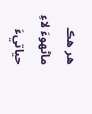هر هڪ ماڻهوءَ لاءِ حياتيءَ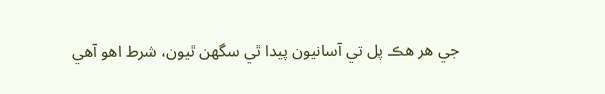جي هر هڪ پل تي آسانيون پيدا ٿي سگهن ٿيون، شرط اهو آهي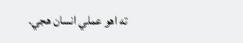ته اهو عملي انسان هجي.